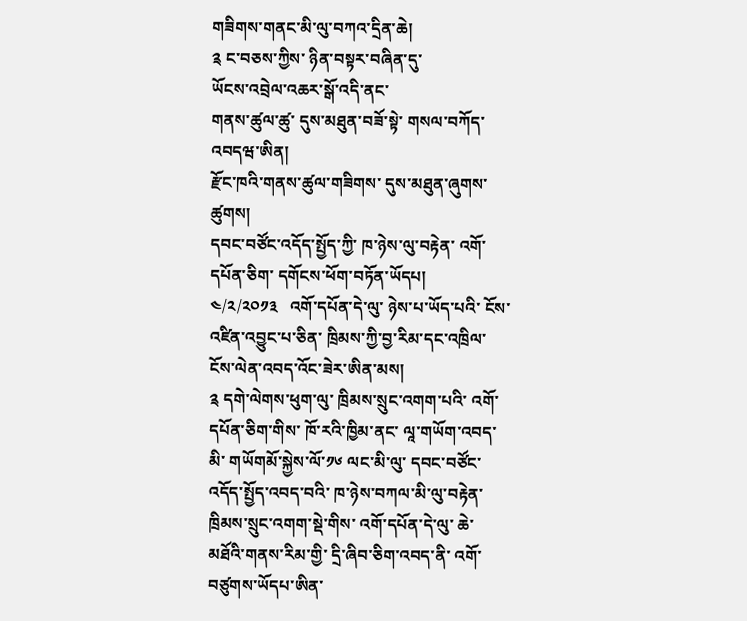གཟིགས་གནང་མི་ལུ་བཀའ་དྲིན་ཆེ།
༉ ང་བཅས་ཀྱིས་ ཉིན་བསྟར་བཞིན་དུ་
ཡོངས་འབྲེལ་འཆར་སྒོ་འདི་ནང་
གནས་ཚུལ་ཚུ་ དུས་མཐུན་བཟོ་སྟེ་ གསལ་བཀོད་འབདཝ་ཨིན།
རྫོང་ཁའི་གནས་ཚུལ་གཟིགས་ དུས་མཐུན་ཞུགས་ཚུགས།
དབང་བཙོང་འདོད་སྤྱོད་ཀྱི་ ཁ་ཉེས་ལུ་བརྟེན་ འགོ་དཔོན་ཅིག་ དགོངས་ཕོག་བཏོན་ཡོདཔ།
༤/༢/༢༠༡༣   འགོ་དཔོན་དེ་ལུ་ ཉེས་པ་ཡོད་པའི་ ངོས་འཛིན་འབྱུང་པ་ཅིན་ ཁྲིམས་ཀྱི་བྱ་རིམ་དང་འཁྲིལ་ ངོས་ལེན་འབད་འོང་ཟེར་ཨིན་མས།
༉ དགེ་ལེགས་ཕུག་ལུ་ ཁྲིམས་སྲུང་འགག་པའི་ འགོ་དཔོན་ཅིག་གིས་ ཁོ་རའི་ཁྱིམ་ནང་ ལཱ་གཡོག་འབད་མི་ གཡོགམོ་སྐྱེས་ལོ་༡༦ ལང་མི་ལུ་ དབང་བཙོང་འདོད་སྤྱོད་འབད་བའི་ ཁ་ཉེས་བཀལ་མི་ལུ་བརྟེན་ ཁྲིམས་སྲུང་འགག་སྡེ་གིས་ འགོ་དཔོན་དེ་ལུ་ ཆེ་མཐོའི་གནས་རིམ་གྱི་ དྲི་ཞིབ་ཅིག་འབད་ནི་ འགོ་བཙུགས་ཡོདཔ་ཨིན་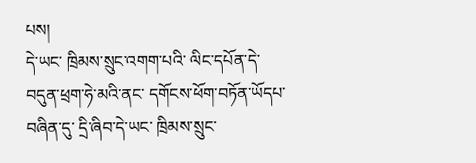པས།
དེ་ཡང་ ཁྲིམས་སྲུང་འགག་པའི་ ལིང་དཔོན་དེ་ བདུན་ཕྲག་ཧེ་མའི་ནང་ དགོངས་ཕོག་བཏོན་ཡོདཔ་བཞིན་དུ་ དྲི་ཞིབ་དེ་ཡང་ ཁྲིམས་སྲུང་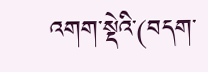འགག་སྡེའི་(བདག་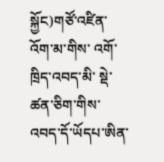སྐྱོང)གཙོ་འཛིན་འོག་མ་གིས་ འགོ་ཁྲིད་འབད་མི་ སྡེ་ཚན་ཅིག་གིས་ འབད་དོ་ཡོདཔ་ཨིན་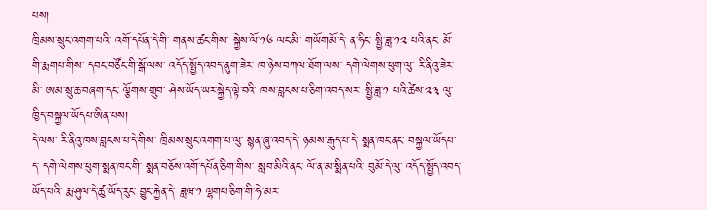པས།
ཁྲིམས་སྲུང་འགག་པའི་ འགོ་དཔོན་དེ་གི་ གནས་ཚང་གིས་ སྐྱེས་ལོ་༡༦ ལང་མི་ གཡོགམོ་དེ་ ན་ཧིང་ སྤྱི་ཟླ་༡༢ པའི་ནང་ མོ་གི་རྨགཔ་གིས་ དབང་བཙོང་གི་སྒོ་ལས་ འདོད་སྤྱོད་འབད་ནུག་ཟེར་ ཁ་ཉེས་བཀལ་ཐོག་ལས་ དགེ་ལེགས་ཕུག་ལུ་ རི་ནིའུ་ཟེར་མི་ ཨམ་སྲུ་ཆ་བཞག་དང་ ལྕོགས་གྲུབ་ ཤེས་ཡོད་ཡར་སྐྱེད་ལྟེ་བའི་ ཁས་བླངས་པ་ཅིག་འབད་སར་ སྤྱི་ཟླ་༡ པའི་ཚེས་༢༣ ལུ་ ཁྱིད་བསྐྱལ་ཡོདཔ་ཨིན་པས།
དེ་ལས་ རི་ནིའུ་ཁས་བླངས་པ་དེ་གིས་ ཁྲིམས་སྲུང་འགག་པ་ལུ་ སྙན་ཞུ་འབད་དེ་ ཉམས་རྒུད་པ་དེ་ སྨན་ཁང་ནང་ བསྐྱལ་ཡོདཔ་ད་ དགེ་ལེགས་ཕུག་སྨན་ཁང་གི་ སྨན་བཅོས་འགོ་དཔོན་ཅིག་གིས་ སླབ་མིའི་ནང་ ལོ་ན་མ་སྨིན་པའི་ བུམོ་དེ་ལུ་ འདོད་སྤྱོད་འབད་ཡོད་པའི་ རྨ་ཤུལ་དེ་ཚུ་ཡོད་རུང་ བྱུང་རྐྱེན་དེ་ ཟླཝ་༡ ལྷགཔ་ཅིག་གི་ཧེ་མར་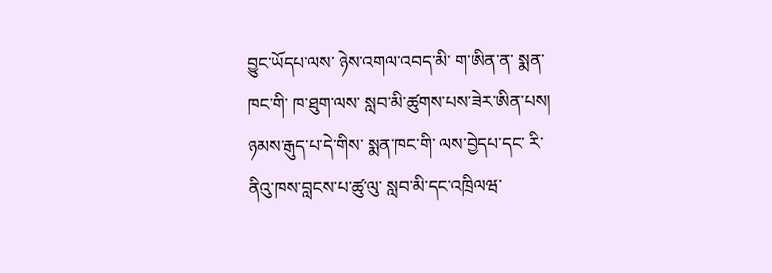བྱུང་ཡོདཔ་ལས་ ཉེས་འགལ་འབད་མི་ ག་ཨིན་ན་ སྨན་ཁང་གི་ ཁ་ཐུག་ལས་ སླབ་མི་ཚུགས་པས་ཟེར་ཨིན་པས།
ཉམས་རྒུད་པ་དེ་གིས་ སྨན་ཁང་གི་ ལས་བྱེདཔ་དང་ རི་ནིའུ་ཁས་བླངས་པ་ཚུ་ལུ་ སླབ་མི་དང་འཁྲིལཝ་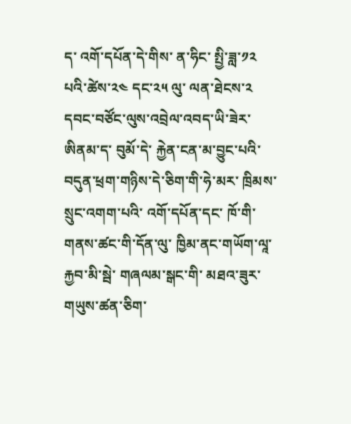ད་ འགོ་དཔོན་དེ་གིས་ ན་ཧིང་ སྤྱི་ཟླ་༡༢ པའི་ཚེས་༢༤ དང་༢༥ ལུ་ ལན་ཐེངས་༢ དབང་བཙོང་ལུས་འབྲེལ་འབད་ཡི་ཟེར་ཨིནམ་ད་ བུམོ་དེ་ རྐྱེན་ངན་མ་བྱུང་པའི་ བདུན་ཕྲག་གཉིས་དེ་ཅིག་གི་ཧེ་མར་ ཁྲིམས་སྲུང་འགག་པའི་ འགོ་དཔོན་དང་ ཁོ་གི་གནས་ཚང་གི་དོན་ལུ་ ཁྱིམ་ནང་གཡོག་ལཱ་རྐྱབ་མི་སྦེ་ གཞལམ་སྒང་གི་ མཐའ་ཟུར་གཡུས་ཚན་ཅིག་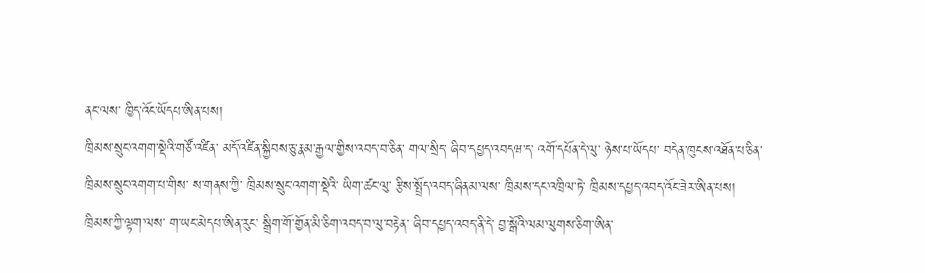ནང་ལས་ ཁྱིད་འོང་ཡོདཔ་ཨིན་པས།
ཁྲིམས་སྲུང་འགག་སྡེའི་གཙོ་འཛིན་ མདོ་འཛིན་སྐྱིབས་ཅུ་རྣམ་རྒྱལ་གྱིས་འབད་བ་ཅིན་ གལ་སྲིད་ ཞིབ་དཔྱད་འབདཝ་ད་ འགོ་དཔོན་དེ་ལུ་ ཉེས་པ་ཡོདཔ་ བདེན་ཁུངས་འཐོན་པ་ཅིན་ ཁྲིམས་སྲུང་འགག་པ་གིས་ ས་གནས་ཀྱི་ ཁྲིམས་སྲུང་འགག་སྡེའི་ ཡིག་ཚང་ལུ་ རྩིས་སྤྲོད་འབད་ཞིནམ་ལས་ ཁྲིམས་དང་འཁྲིལ་ཏེ་ ཁྲིམས་དཔྱད་འབད་འོང་ཟེར་ཨིན་པས།
ཁྲིམས་ཀྱི་ལྟག་ལས་ ག་ཡང་མེདཔ་ཨིན་རུང་ སྒྲིག་གོ་གྱོན་མི་ཅིག་འབད་བ་ལུ་བརྟེན་ ཞིབ་དཔྱད་འབད་ནི་དེ་ བྱ་སྒོའི་ལམ་ལུགས་ཅིག་ཨིན་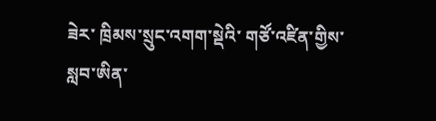ཟེར་ ཁྲིམས་སྲུང་འགག་སྡེའི་ གཙོ་འཛིན་གྱིས་ སླབ་ཨིན་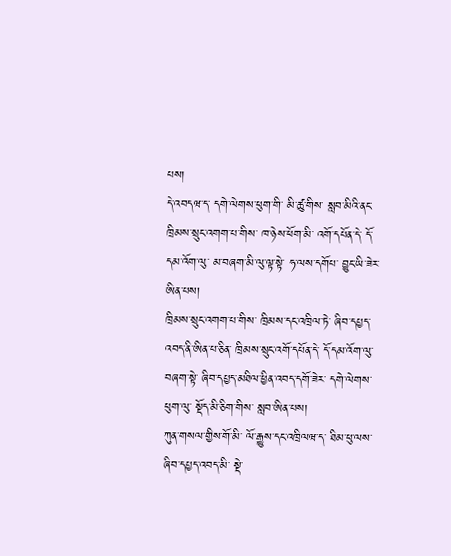པས།
དེ་འབདཝ་ད་ དགེ་ལེགས་ཕུག་གི་ མི་ཚུ་གིས་ སླབ་མིའི་ནང་ ཁྲིམས་སྲུང་འགག་པ་གིས་ ཁ་ཉེས་ཕོག་མི་ འགོ་དཔོན་དེ་ དོ་དམ་འོག་ལུ་ མ་བཞག་མི་ལུ་ལྟ་སྟེ་ ཧ་ལས་དགོཔ་ བྱུང་ཡི་ཟེར་ཨིན་པས།
ཁྲིམས་སྲུང་འགག་པ་གིས་ ཁྲིམས་དང་འཁྲིལ་ཏེ་ ཞིབ་དཔྱད་འབད་ནི་ཨིན་པ་ཅིན་ ཁྲིམས་སྲུང་འགོ་དཔོན་དེ་ དོ་དམ་འོག་ལུ་བཞག་སྟེ་ ཞིབ་དཔྱད་མཐིལ་ཕྱིན་འབད་དགོ་ཟེར་ དགེ་ལེགས་ཕུག་ལུ་ སྡོད་མི་ཅིག་གིས་ སླབ་ཨིན་པས།
ཀུན་གསལ་གྱིས་གོ་མི་ ལོ་རྒྱུས་དང་འཁྲིལཝ་ད་ ཐིམ་ཕུ་ལས་ ཞིབ་དཔྱད་འབད་མི་ སྡེ་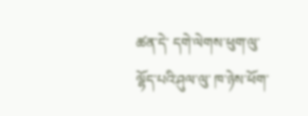ཚན་དེ་ དགེ་ལེགས་ཕུག་ལུ་ ལྷོད་པའི་ཤུལ་ལུ་ ཁ་ཉེས་ཕོག་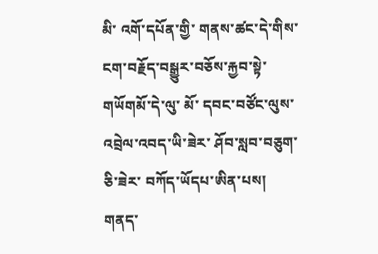མི་ འགོ་དཔོན་གྱི་ གནས་ཚང་དེ་གིས་ ངག་བརྗོད་བསྒྱུར་བཅོས་རྐྱབ་སྟེ་ གཡོགམོ་དེ་ལུ་ མོ་ དབང་བཙོང་ལུས་འབྲེལ་འབད་ཡི་ཟེར་ ཤོབ་སླབ་བཅུག་ཅི་ཟེར་ བཀོད་ཡོདཔ་ཨིན་པས།
གནད་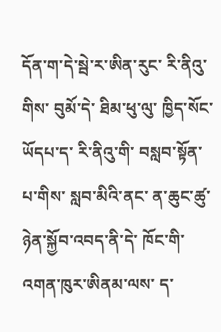དོན་ག་དེ་སྦེ་ར་ཨིན་རུང་ རི་ནིའུ་གིས་ བུམོ་དེ་ ཐིམ་ཕུ་ལུ་ ཁྱིད་སོང་ཡོདཔ་ད་ རི་ནིའུ་གི་ བསླབ་སྟོན་པ་གིས་ སླབ་མིའི་ནང་ ན་ཆུང་ཚུ་ ཉེན་སྐྱོབ་འབད་ནི་དེ་ ཁོང་གི་ འགན་ཁུར་ཨིནམ་ལས་ ད་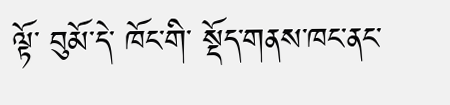ལྟོ་ བུམོ་དེ་ ཁོང་གི་ སྡོད་གནས་ཁང་ནང་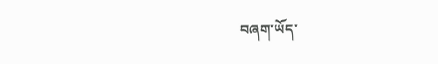བཞག་ཡོད་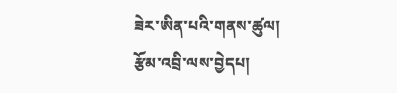ཟེར་ཨིན་པའི་གནས་ཚུལ།
རྩོམ་འབྲི་ལས་བྱེདཔ།